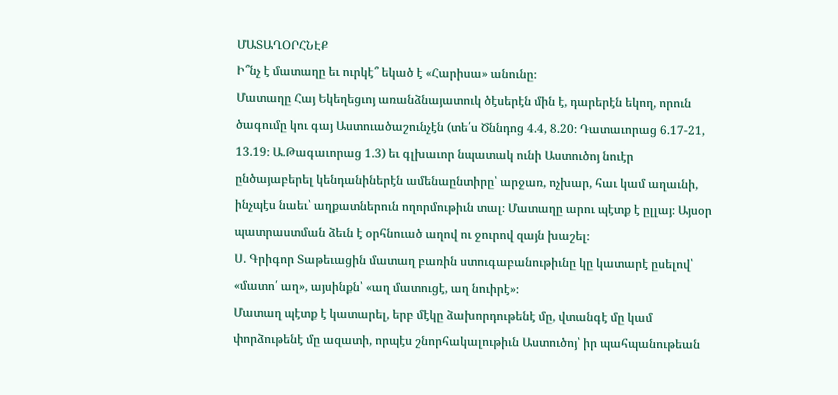ՄԱՏԱՂՕՐՀՆԷՔ
Ի՞նչ է մատաղը եւ ուրկէ՞ եկած է «Հարիսա» անունը։
Մատաղը Հայ Եկեղեցւոյ առանձնայատուկ ծէսերէն մին է, դարերէն եկող, որուն ծագումը կու գայ Աստուածաշունչէն (տե՛ս Ծննդոց 4.4, 8.20։ Դատաւորաց 6.17-21, 13.19։ Ա.Թագաւորաց 1.3) եւ գլխաւոր նպատակ ունի Աստուծոյ նուէր ընծայաբերել կենդանիներէն ամենաընտիրը՝ արջառ, ոչխար, հաւ կամ աղաւնի, ինչպէս նաեւ՝ աղքատներուն ողորմութիւն տալ։ Մատաղը արու պէտք է ըլլայ։ Այսօր պատրաստման ձեւն է օրհնուած աղով ու ջուրով զայն խաշել։
Ս. Գրիգոր Տաթեւացին մատաղ բառին ստուգաբանութիւնը կը կատարէ ըսելով՝ «մատո՛ աղ», այսինքն՝ «աղ մատուցէ, աղ նուիրէ»։
Մատաղ պէտք է կատարել, երբ մէկը ձախորդութենէ մը, վտանգէ մը կամ փորձութենէ մը ազատի, որպէս շնորհակալութիւն Աստուծոյ՝ իր պահպանութեան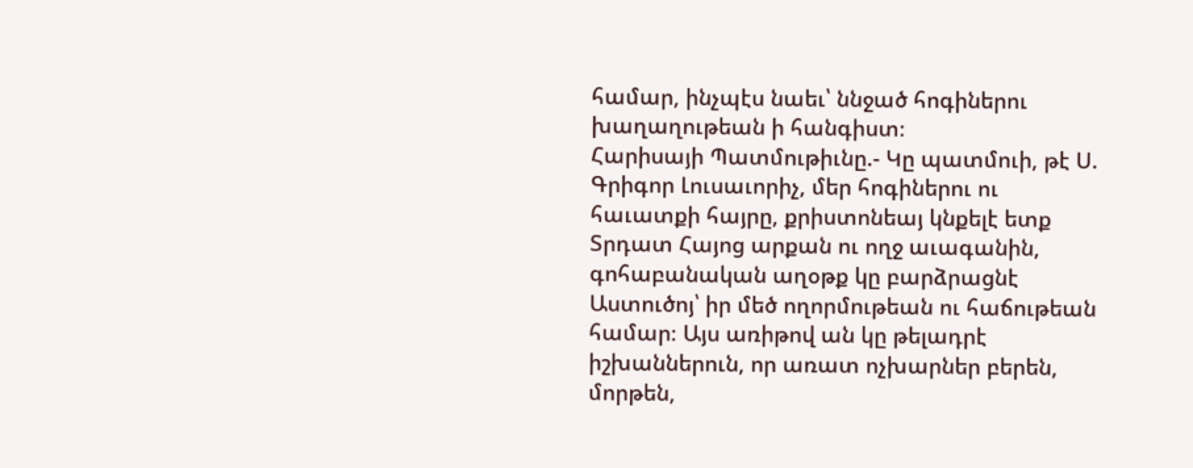համար, ինչպէս նաեւ՝ ննջած հոգիներու խաղաղութեան ի հանգիստ։
Հարիսայի Պատմութիւնը.- Կը պատմուի, թէ Ս. Գրիգոր Լուսաւորիչ, մեր հոգիներու ու հաւատքի հայրը, քրիստոնեայ կնքելէ ետք Տրդատ Հայոց արքան ու ողջ աւագանին, գոհաբանական աղօթք կը բարձրացնէ Աստուծոյ՝ իր մեծ ողորմութեան ու հաճութեան համար։ Այս առիթով ան կը թելադրէ իշխաններուն, որ առատ ոչխարներ բերեն, մորթեն,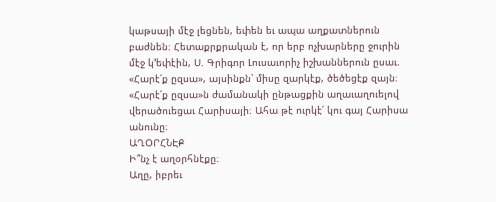կաթսայի մէջ լեցնեն, եփեն եւ ապա աղքատներուն բաժնեն։ Հետաքրքրական է, որ երբ ոչխարները ջուրին մէջ կ’եփէին, Ս. Գրիգոր Լուսաւորիչ իշխաններուն ըսաւ. «Հարէ՛ք ըզսա», այսինքն՝ միսը զարկէք, ծեծեցէք զայն։ «Հարէ՛ք ըզսա»ն ժամանակի ընթացքին աղաւաղուելով վերածուեցաւ Հարիսայի։ Ահա թէ ուրկէ՛ կու գայ Հարիսա անունը։
ԱՂՕՐՀՆԷՔ
Ի՞նչ է աղօրհնէքը։
Աղը, իբրեւ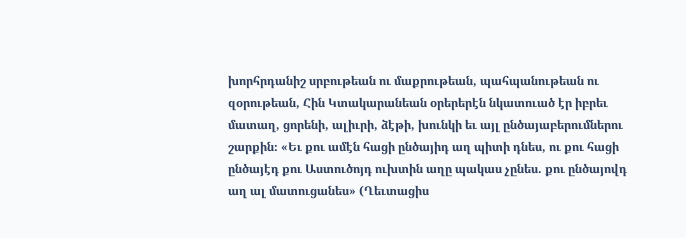խորհրդանիշ սրբութեան ու մաքրութեան, պահպանութեան ու զօրութեան, Հին Կտակարանեան օրերերէն նկատուած էր իբրեւ մատաղ, ցորենի, ալիւրի, ձէթի, խունկի եւ այլ ընծայաբերումներու շարքին։ «Եւ քու ամէն հացի ընծայիդ աղ պիտի դնես, ու քու հացի ընծայէդ քու Աստուծոյդ ուխտին աղը պակաս չընես. քու ընծայովդ աղ ալ մատուցանես» (Ղեւտացիս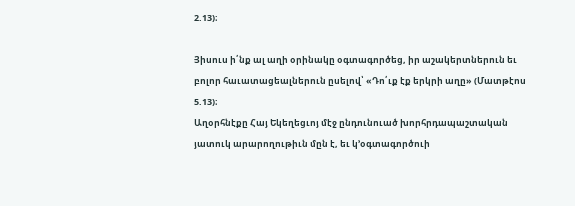2.13)։

Յիսուս ի՛նք ալ աղի օրինակը օգտագործեց, իր աշակերտներուն եւ բոլոր հաւատացեալներուն ըսելով՝ «Դո՛ւք էք երկրի աղը» (Մատթէոս 5.13)։
Աղօրհնէքը Հայ Եկեղեցւոյ մէջ ընդունուած խորհրդապաշտական յատուկ արարողութիւն մըն է, եւ կ’օգտագործուի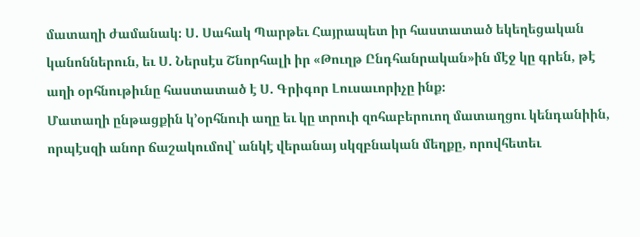մատաղի ժամանակ։ Ս. Սահակ Պարթեւ Հայրապետ իր հաստատած եկեղեցական կանոններուն, եւ Ս. Ներսէս Շնորհալի իր «Թուղթ Ընդհանրական»ին մէջ կը գրեն, թէ աղի օրհնութիւնը հաստատած է Ս. Գրիգոր Լուսաւորիչը ինք։
Մատաղի ընթացքին կ’օրհնուի աղը եւ կը տրուի զոհաբերուող մատաղցու կենդանիին, որպէսզի անոր ճաշակումով՝ անկէ վերանայ սկզբնական մեղքը, որովհետեւ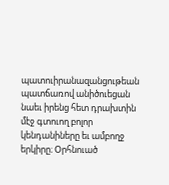պատուիրանազանցութեան պատճառով անիծուեցան նաեւ իրենց հետ դրախտին մէջ գտուող բոլոր կենդանիները եւ ամբողջ երկիրը։ Օրհնուած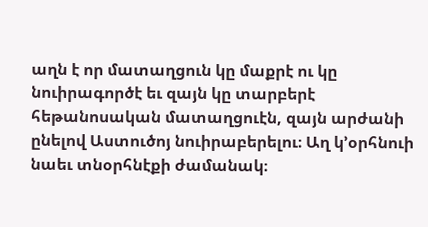աղն է որ մատաղցուն կը մաքրէ ու կը նուիրագործէ եւ զայն կը տարբերէ հեթանոսական մատաղցուէն, զայն արժանի ընելով Աստուծոյ նուիրաբերելու։ Աղ կ’օրհնուի նաեւ տնօրհնէքի ժամանակ։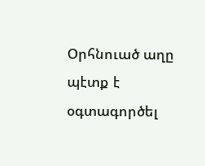Օրհնուած աղը պէտք է օգտագործել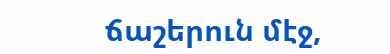ճաշերուն մէջ,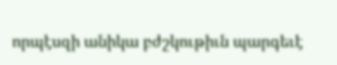որպէսզի անիկա բժշկութիւն պարգեւէ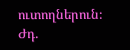ուտողներուն։
Ժդ.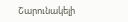Շարունակելի